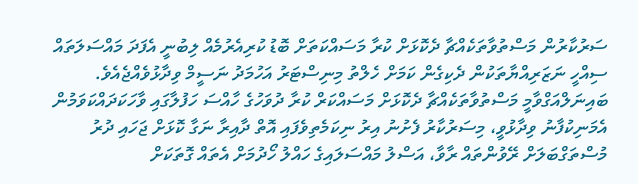ސަރުކާރުން މަސްތުވާތަކެއްޗާ ދެކޮޅަށް ކުރާ މަސައްކަތަށް ބޮޑު ކުރިއެރުމެއް ލިބުނީ އެފަދަ މައްސަލަތައް ސިއްހީ ނަޒަރިއްޔާތަކުން ދެކިގެން ކަމަށް ހެލްތު މިނިސްޓަރު އަހުމަދު ނަސީމް ވިދާޅުވެއްޖެއެވެ.
ބައިނަލްއަގްވާމީ މަސްތުވާތަކެއްޗާ ދެކޮޅަށް މަސައްކަރް ކުރާ ދުވަހުގެ ހާއްސަ ހަފުލާގައި ވާހަކަދައްކަވަމުން އެމަނިކުފާނު ވިދާޅުވީ، މިސަރުކާރު ފެށުނު އިރު ނިކަމެތިވެފައި އޮތް ދާއިރާ ނަގާ ކޮޅަށް ޖަހައި ދުރު މުސްތަގްބަލަށް ރޭވުންތައް ރާވާ، އަސްލު މައްސަލައިގެ ހައްލު ހޯދުމަށް އެތައް ގޮތަކަށް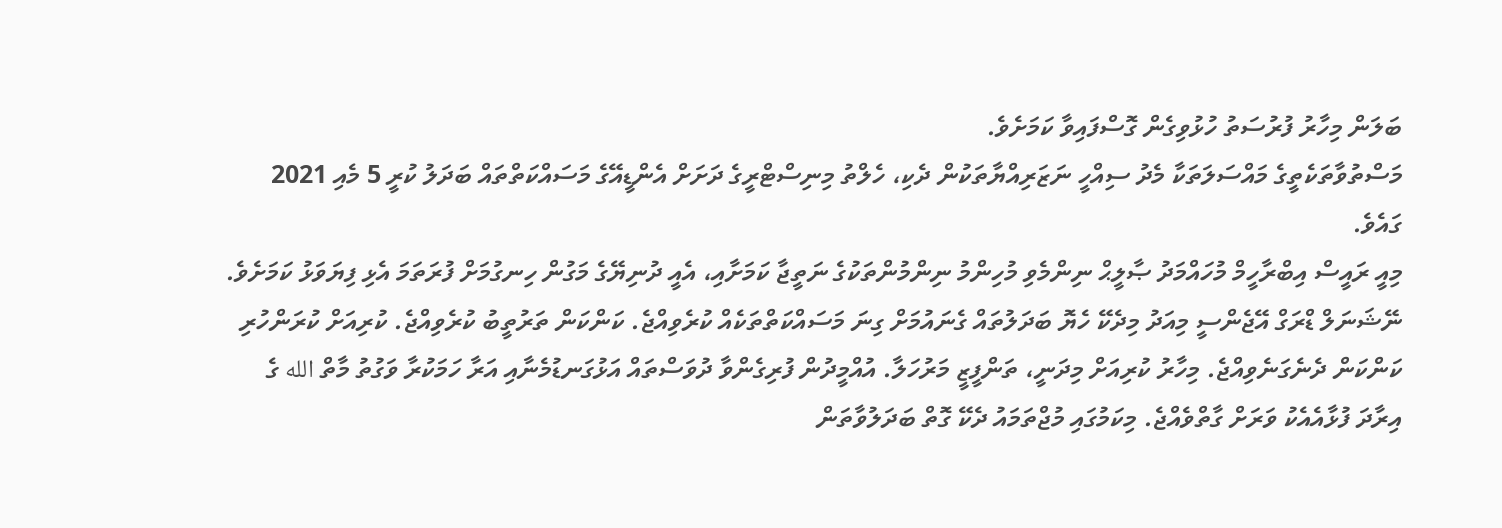ބަލަން މިހާރު ފުރުސަތު ހުޅުވިގެން ގޮސްފައިވާ ކަމަށެވެ.
މަސްތުވާތަކެތީގެ މައްސަލަތަކާ މެދު ސިއްހީ ނަޒަރިއްޔާތަކުން ދެކި، ހެލްތު މިނިސްޓްރީގެ ދަށަށް އެންޑީއޭގެ މަސައްކަތްތައް ބަދަލު ކުރީ 5 މެއި 2021 ގައެވެ.
މިއީ ރައީސް އިބްރާހީމް މުހައްމަދު ޞާލީޙް ނިންމެވި މުހިންމު ނިންމުންތަކުގެ ނަތީޖާ ކަމަށާއި، އެއީ ދުނިޔޭގެ މަގުން ހިނގުމަށް ފުރަތަމަ އެޅި ފިޔަވަޅު ކަމަށެވެ.
ނޭޝަނަލް ޑްރަގް އޭޖެންސީ މިއަދު މިދެކޭ ހެޔޮ ބަދަލުތައް ގެނައުމަށް ގިނަ މަސައްކަތްތަކެއް ކުރެވިއްޖެ. ކަންކަން ތަރުތީބު ކުރެވިއްޖެ. ކުރިއަށް ކުރަންހުރި ކަންކަން ދެނެގަނެވިއްޖެ. މިހާރު ކުރިއަށް މިދަނީ، ތަންފީޒީ މަރުހަލާ. އުއްމީދުން ފުރިގެންވާ ދުވަސްތައް އަޅުގަނޑުމެނާއި އަރާ ހަމަކުރާ ވަގުތު މާތް الله ގެ އިރާދަ ފުޅާއެއެކު ވަރަށް ގާތްވެއްޖެ. މިކަމުގައި މުޖްތަމައު ދެކޭ ގޮތް ބަދަލުވާތަން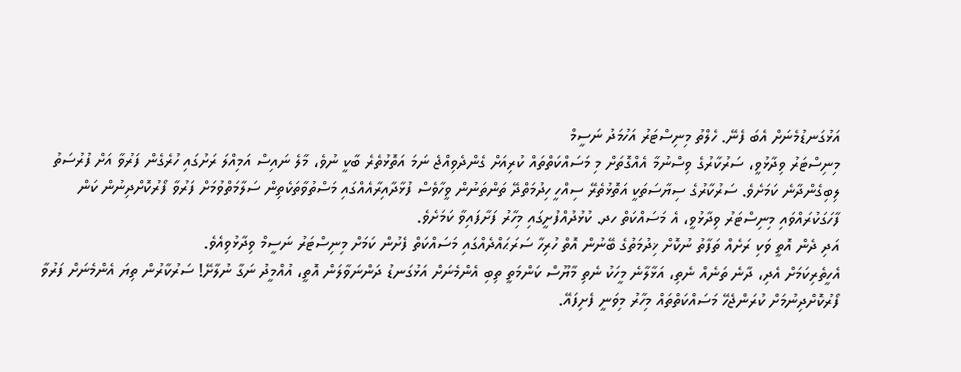އަޅުގަނޑުމެނަށް އެބަ ފެނޭ. ހެލްތު މިނިސްޓަރު އަހުމަދު ނަސީމް
މިނިސްޓަރު ވިދާޅުވީ، ސަރުކާރުގެ ވިސްނުމާ އެއްގޮތަށް މި މަސައްކަތްތައް ކުރިއަށް ގެންދެވިއްޖެ ނަމަ އަތޮޅުތެރެ ބާކީ ނުވެ، މާލެ ނައިސް އަމިއްލަ ރަށުގައި ހުރެގެން ފަރުވާ އަށް ފުރުސަތު ލިބިގެންދާނެ ކަމަށެވެ. ސަރުކާރުގެ ސިޔާސަތަކީ އަތޮޅުތެރޭ ސިއްހީ ހިދުމަތްދޭ ތަންތަނުން ވީހާވެސް ފުޅާދާއިރާއެއްގައި މަސްތުވާތަކެތިން ސަލާމަތްވުމަށް ފަރުވާ ފޯރުކޮށްދިނުން ކަން ފާހަގަކުރައްވައި މިނިސްޓަރު ވިދާޅުވީ، އެ މަސައްކަތް ހދ. ކުޅުދުއްފުށީގައި މިހާރު ފަށާފައިވާ ކަމަށެވެ.
އަދި ދެން އޮތީ ވަކި ރަށެއް ތަފާތު ނުކޮށް ޚިދުމަތުގެ ބޭނުން އޮތް ހުރިހާ ސަރަޙައްދެއްގައި މަސައްކަތް ފެށުން ކަމަށް މިނިސްޓަރު ނަސީމް ވިދާޅުވިއެވެ.
އެހީތެރިކަމަށް އެދި، ދާނެ ތަނެއް ނެތި، އަޅާލާނެ މީހަކު ނެތި މާޔޫސް ކަންމަތީ ތިބި އެންމެނަށް އަޅުގަނޑު ދަންނަވާލަން އޮތީ، އުއްމީދު ނަގާ ނުލާށޭ! ސަރުކާރުން ތިޔަ އެންމެނަށް ފަރުވާ ފޯރުކޮށްދިނުމަށް ކުރަންޖެހޭ މަސައްކަތްތައް މިހާރު މިވަނީ ފެށިފައޭ.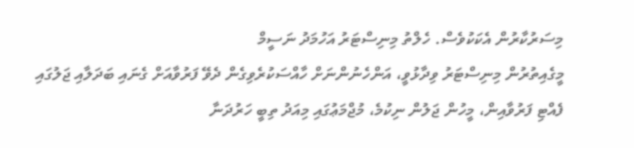މިސަރުކާރުން އެކަކުވެސް. ހެލްތު މިނިސްޓަރު އަހުމަދު ނަސީމް
މީގެއިތުރުން މިނިސްޓަރު ވިދާޅުވީ، އަންހެނުންނަށް ހާއްސަކުރެވިގެން ދެވޭ ފަރުވާއަށް ގެނައި ބަދަލާއި ޖަލުގައި ފެއްޓި ފަރުވާއިން، މީހުން ޖަލުން ނިކުމެ، މުޖްމަޢުގައި މިއަދު ތިބީ ހަރުދަނާ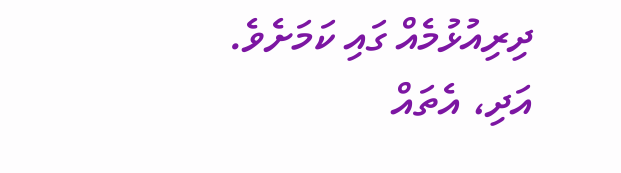ދިރިއުޅުމެއް ގައި ކަމަށެވެ.
އަދި، އެތައް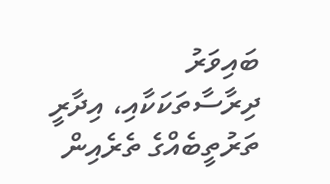ބައިވަރު ދިރާސާތަކަކާއި، އިދާރީ ތަރުތީބެއްގެ ތެރެއިން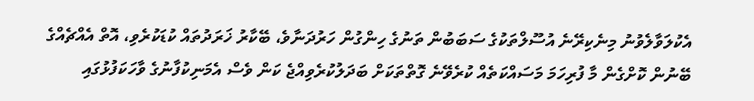އެކުލަވާލެވުނު މިނެކިރޭނެ އުސޫލްތަކުގެ ސަބަބުން ތަނުގެ ހިންގުން ހަރުދަނާވެ، ބޭކާރު ޚަރަދުތައް ކުޑަކުރެވި، އޮތް އެއްޗެއްގެ ބޭނުން ކޮށްގެން މާ ފުރިހަމަ މަސައްކަތެއް ކުރެވޭނެ ގޮތްތަކަށް ބަދަލުކުރެވިއްޖެ ކަން ވެސް އެމަނިކުފާނުގެ ވާހަކަފުޅުގައި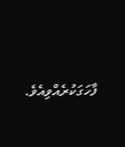ފާހަގަކުރެއްވިއެވެ.